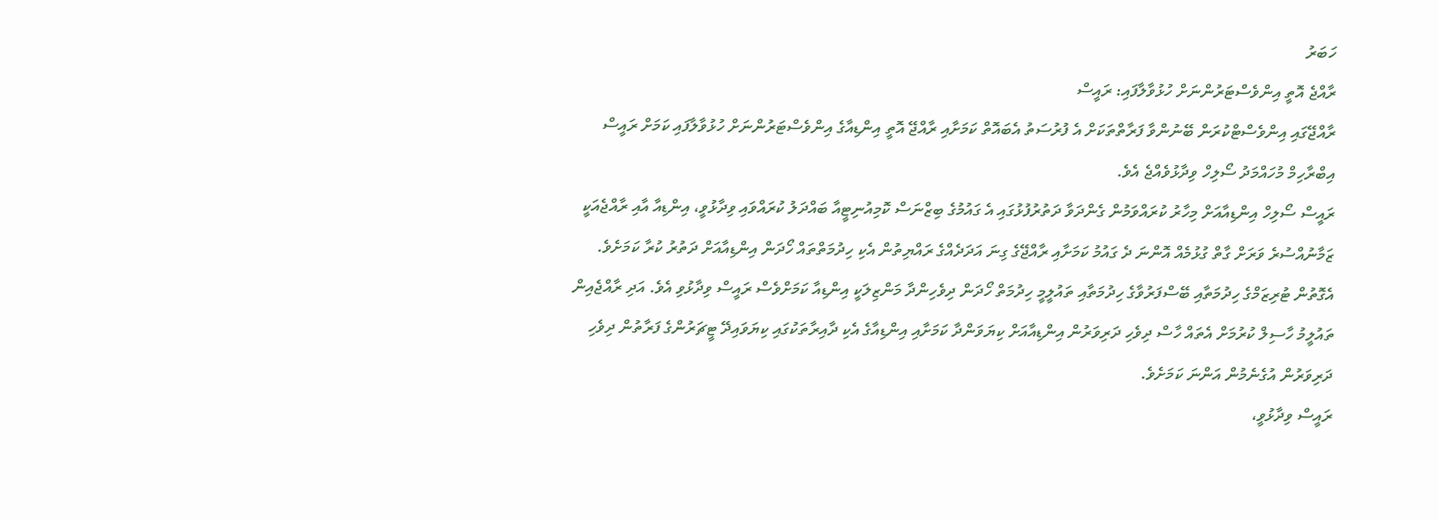ހަބަރު
ރާއްޖެ އޮތީ އިންވެސްޓަރުންނަށް ހުޅުވާލާފައި: ރައީސް
ރާއްޖޭގައި އިންވެސްޓްކުރަން ބޭނުންވާ ފަރާތްތަކަށް އެ ފުރުސަތު އެބައޮތް ކަމަށާއި ރާއްޖޭ އޮތީ އިންޑިއާގެ އިންވެސްޓަރުންނަށް ހުޅުވާލާފައި ކަމަށް ރައީސް އިބްރާހިމް މުހައްމަދު ސޯލިހް ވިދާޅުވެއްޖެ އެވެ.
ރައީސް ސޯލިހް އިންޑިއާއަށް މިހާރު ކުރައްވަމުން ގެންދަވާ ދަތުރުފުޅުގައި އެ ގައުމުގެ ބިޒްނަސް ކޮމިއުނިޓީއާ ބައްދަލު ކުރައްވައި ވިދާޅުވީ، އިންޑިއާ އާއި ރާއްޖެއަކީ ޒަމާނުއްސުރެ ވަރަށް ގާތް ގުޅުމެއް އޮންނަ ދެ ގައުމު ކަމަށާއި ރާއްޖޭގެ ގިނަ އަދަދެއްގެ ރައްޔިތުން އެކި ހިދުމަތްތައް ހޯދަން އިންޑިއާއަށް ދަތުރު ކުރާ ކަމަށެވެ.
އެގޮތުން ޓުރިޒަމްގެ ހިދުމަތާއި ބޭސްފަރުވާގެ ހިދުމަތާއި ތައުލީމީ ހިދުމަތް ހޯދަން ދިވެހިންދާ މަންޒިލަކީ އިންޑިއާ ކަމަށްވެސް ރައީސް ވިދާޅުވި އެވެ. އަދި ރާއްޖެއިން ތައުލީމު ހާސިލް ކުރުމަށް އެތައް ހާސް ދިވެހި ދަރިވަރުން އިންޑިއާއަށް ކިޔަވަންދާ ކަމަށާއި އިންޑިއާގެ އެކި ދާއިރާތަކުގައި ކިޔަވައިދޭ ޓީޗަރުންގެ ފަރާތުން ދިވެހި ދަރިވަރުން އުގެނެމުން އަންނަ ކަމަށެވެ.
ރައީސް ވިދާޅުވީ،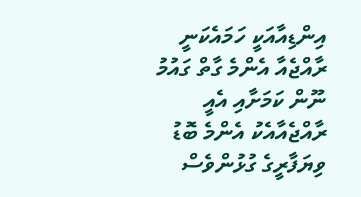އިންޑިއާއަކީ ހަމައެކަނީ ރާއްޖެއާ އެންމެ ގާތް ގައުމު ނޫން ކަމަށާއި އެއީ ރާއްޖެއާއެކު އެންމެ ބޮޑު ވިޔަފާރީގެ ގުޅުންވެސް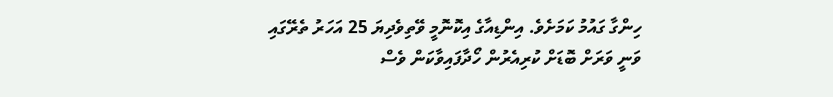ހިންގާ ގައުމު ކަމަށެވެ. އިންޑިއާގެ އިކޮނޮމީ ވޭތިވެދިޔަ 25 އަހަރު ތެރޭގައި ވަނީ ވަރަށް ބޮޑަށް ކުރިއެރުން ހޯދާފައިވާކަން ވެސް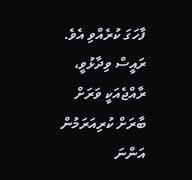ފާހަގަ ކުރެއްވި އެވެ.
ރައީސް ވިދާޅުވީ، ރާއްޖެއަކީ ވަރަށް ބާރަށް ކުރިއަރަމުން އަންނަ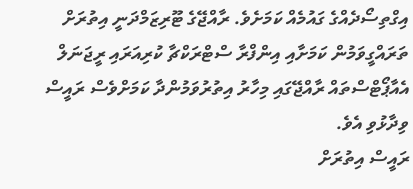އިގްތިސޯދެއްގެ ގައުމެއް ކަމަށެވެ. ރާއްޖޭގެ ޓޫރިޒަމްދަނީ އިތުރަށް ތަރައްގީވަމުން ކަމަށާއި އިންފްރާ ސްޓްރަކްޗާ ކުރިއަރައި ރީޖަނަލް އެއާޕޯޓްސްތައް ރާއްޖޭގައި މިހާރު އިތުރުވަމުންދާ ކަމަށްވެސް ރައީސް ވިދާޅުވި އެވެ.
ރައީސް އިތުރަށް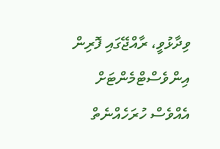ވިދާޅުވީ، ރާއްޖޭގައި ފޮރިން އިންވެސްޓްމެންޓަށް އެއްވެސް ހުރަހެއްނެތް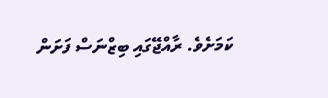ކަމަށެވެ. ރާއްޖޭގައި ބިޒްނަސް ފަށަން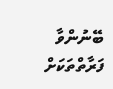ބޭނުންވާ ފަރާތްތަކަށް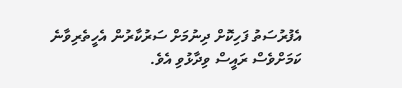އެފުރުސަތު ފަހިކޮށް ދިނުމަށް ސަރުކާރުން އެހީތެރިވާނެ ކަމަށްވެސް ރައީސް ވިދާޅުވި އެވެ.